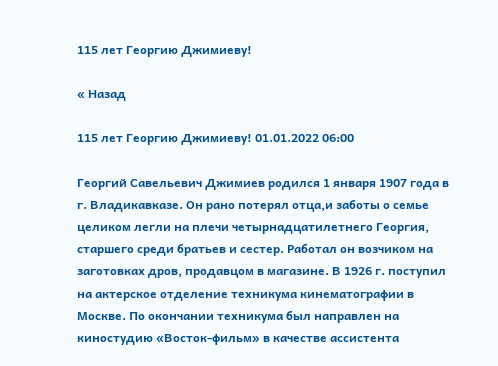115 лет Георгию Джимиеву!

« Назад

115 лет Георгию Джимиеву! 01.01.2022 06:00

Георгий Савельевич Джимиев родился 1 января 1907 года в г. Владикавказе. Он рано потерял отца,и заботы о семье целиком легли на плечи четырнадцатилетнего Георгия, старшего среди братьев и сестер. Работал он возчиком на заготовках дров, продавцом в магазине. В 1926 г. поступил на актерское отделение техникума кинематографии в Москве. По окончании техникума был направлен на киностудию «Восток-фильм» в качестве ассистента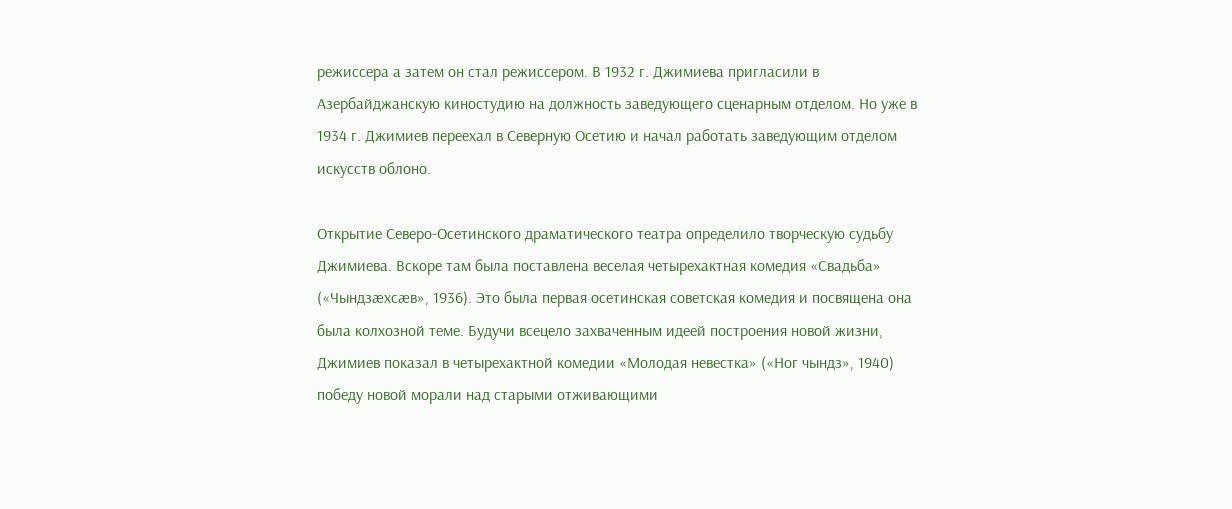режиссера а затем он стал режиссером. В 1932 г. Джимиева пригласили в Азербайджанскую киностудию на должность заведующего сценарным отделом. Но уже в 1934 г. Джимиев переехал в Северную Осетию и начал работать заведующим отделом искусств облоно.

Открытие Северо-Осетинского драматического театра определило творческую судьбу Джимиева. Вскоре там была поставлена веселая четырехактная комедия «Свадьба» («Чындзæхсæв», 1936). Это была первая осетинская советская комедия и посвящена она была колхозной теме. Будучи всецело захваченным идеей построения новой жизни, Джимиев показал в четырехактной комедии «Молодая невестка» («Ног чындз», 1940) победу новой морали над старыми отживающими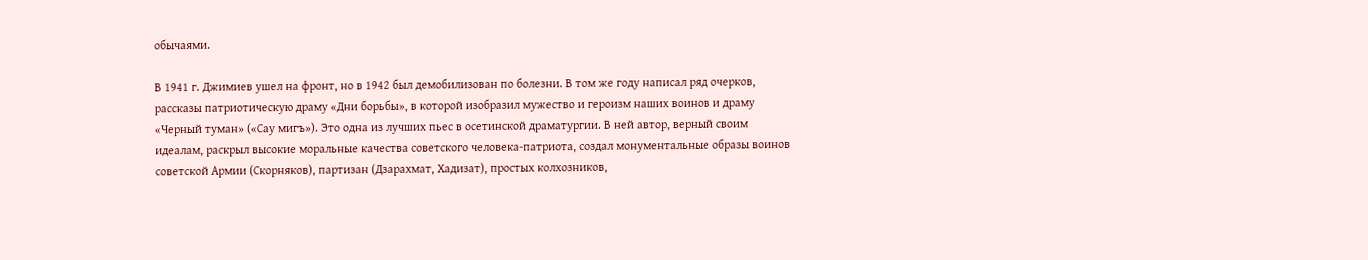обычаями.

В 1941 г. Джимиев ушел на фронт, но в 1942 был демобилизован по болезни. В том же году написал ряд очерков, рассказы патриотическую драму «Дни борьбы», в которой изобразил мужество и героизм наших воинов и драму «Черный туман» («Сау мигъ»). Это одна из лучших пьес в осетинской драматургии. В ней автор, верный своим идеалам, раскрыл высокие моральные качества советского человека-патриота, создал монументальные образы воинов советской Армии (Скорняков), партизан (Дзарахмат, Хадизат), простых колхозников,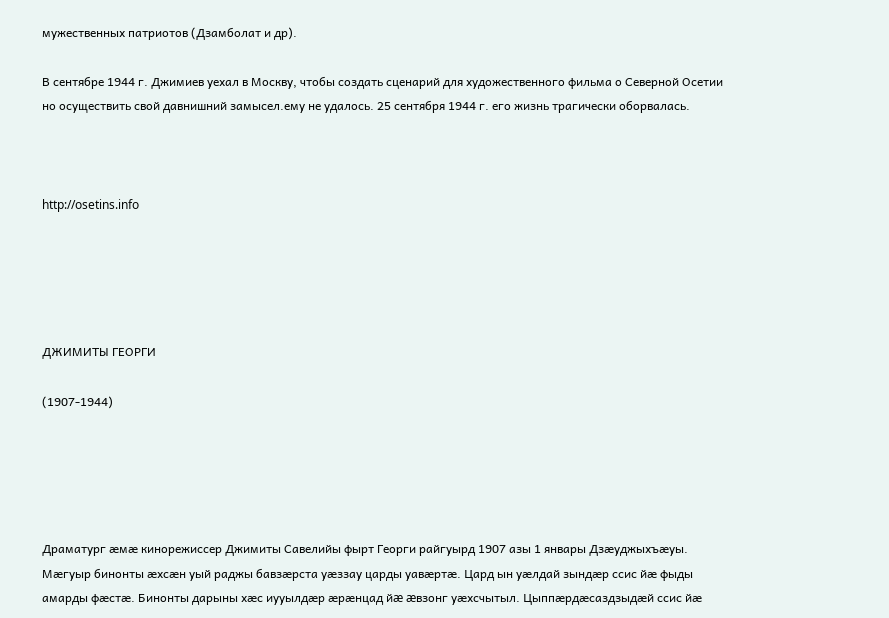мужественных патриотов (Дзамболат и др).

В сентябре 1944 г. Джимиев уехал в Москву, чтобы создать сценарий для художественного фильма о Северной Осетии но осуществить свой давнишний замысел.ему не удалось. 25 сентября 1944 г. его жизнь трагически оборвалась.



http://osetins.info





ДЖИМИТЫ ГЕОРГИ

(1907-1944)





Драматург æмæ кинорежиссер Джимиты Савелийы фырт Георги райгуырд 1907 азы 1 январы Дзæуджыхъæуы. Мæгуыр бинонты æхсæн уый раджы бавзæрста уæззау царды уавæртæ. Цард ын уæлдай зындæр ссис йæ фыды амарды фæстæ. Бинонты дарыны хæс иууылдæр æрæнцад йæ æвзонг уæхсчытыл. Цыппæрдæсаздзыдæй ссис йæ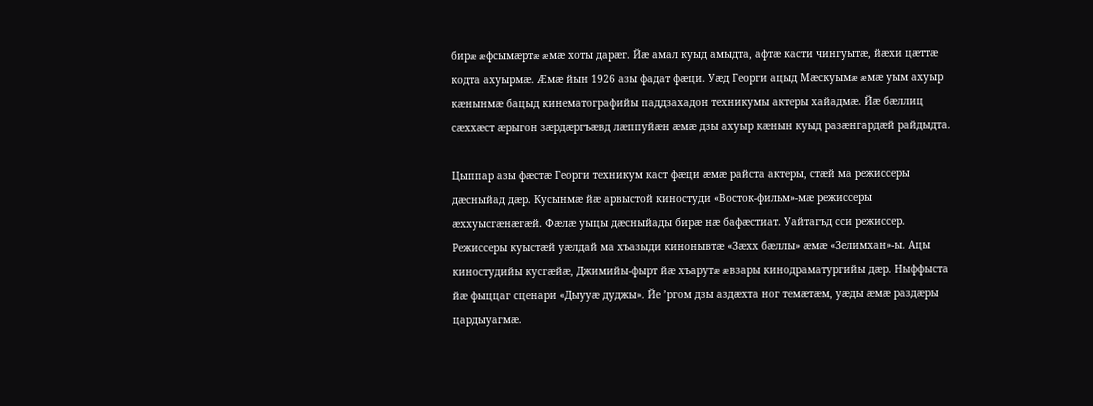бирæ æфсымæртæ æмæ хоты дарæг. Йæ амал куыд амыдта, афтæ касти чингуытæ, йæхи цæттæ кодта ахуырмæ. Æмæ йын 1926 азы фадат фæци. Уæд Георги ацыд Мæскуымæ æмæ уым ахуыр кæнынмæ бацыд кинематографийы паддзахадон техникумы актеры хайадмæ. Йæ бæллиц сæххæст æрыгон зæрдæргъæвд лæппуйæн æмæ дзы ахуыр кæнын куыд разæнгардæй райдыдта.

Цыппар азы фæстæ Георги техникум каст фæци æмæ райста актеры, стæй ма режиссеры дæсныйад дæр. Кусынмæ йæ арвыстой киностуди «Восток-фильм»-мæ режиссеры æххуысгæнæгæй. Фæлæ уыцы дæсныйады бирæ нæ бафæстиат. Уайтагъд сси режиссер. Режиссеры куыстæй уæлдай ма хъазыди кинонывтæ «Зæхх бæллы» æмæ «Зелимхан»-ы. Ацы киностудийы кусгæйæ, Джимийы-фырт йæ хъарутæ æвзары кинодраматургийы дæр. Ныффыста йæ фыццаг сценари «Дыууæ дуджы». Йе ʼргом дзы аздæхта ног темæтæм, уæды æмæ раздæры цардыуагмæ.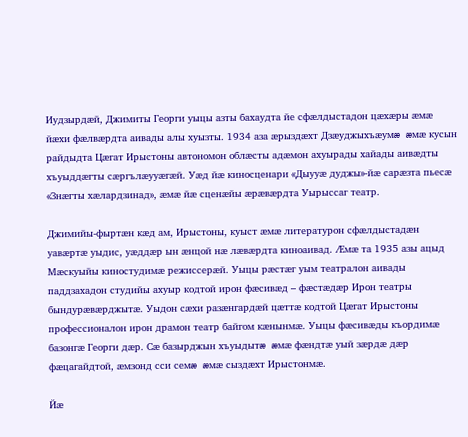Иудзырдæй, Джимиты Георги уыцы азты бахаудта йе сфæлдыстадон цæхæры æмæ йæхи фæлвæрдта аивады алы хуызты. 1934 аза æрыздæхт Дзæуджыхъæумæ æмæ кусын райдыдта Цæгат Ирыстоны автономон облæсты адæмон ахуырады хайады аивæдты хъуыддæгты сæргълæууæгæй. Уæд йæ киносценари «Дыууæ дуджы»-йæ сарæзта пьесæ «Знæгты хæлардзинад», æмæ йæ сценæйы æрæвæрдта Уырыссаг театр.

Джимийы-фыртæн кæд ам, Ирыстоны, куыст æмæ литературон сфæлдыстадæн уавæртæ уыдис, уæддæр ын æнцой нæ лæвæрдта киноаивад. Æмæ та 1935 азы ацыд Мæскуыйы киностудимæ режиссерæй. Уыцы рæстæг уым театралон аивады паддзахадон студийы ахуыр кодтой ирон фæсивæд – фæстæдæр Ирон театры бындурæвæрджытæ. Уыдон сæхи разæнгардæй цæттæ кодтой Цæгат Ирыстоны профессионалон ирон драмон театр байгом кæнынмæ. Уыцы фæсивæды къордимæ базонгæ Георги дæр. Сæ базырджын хъуыдытæ æмæ фæндтæ уый зæрдæ дæр фæцагайдтой, æмзонд сси семæ æмæ сыздæхт Ирыстонмæ.

Йæ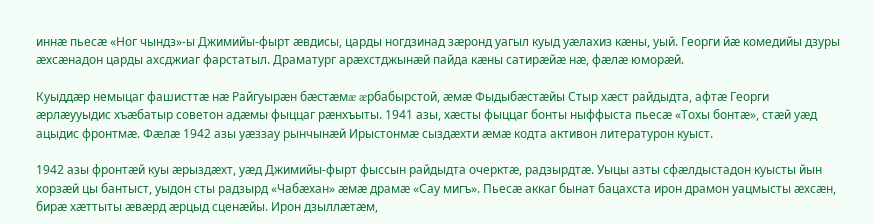иннæ пьесæ «Ног чындз»-ы Джимийы-фырт æвдисы, царды ногдзинад зæронд уагыл куыд уæлахиз кæны, уый. Георги йæ комедийы дзуры æхсæнадон царды ахсджиаг фарстатыл. Драматург арæхстджынæй пайда кæны сатирæйæ нæ, фæлæ юморæй.

Куыддæр немыцаг фашисттæ нæ Райгуырæн бæстæмæ æрбабырстой, æмæ Фыдыбæстæйы Стыр хæст райдыдта, афтæ Георги æрлæууыдис хъæбатыр советон адæмы фыццаг рæнхъыты. 1941 азы, хæсты фыццаг бонты ныффыста пьесæ «Тохы бонтæ», стæй уæд ацыдис фронтмæ. Фæлæ 1942 азы уæззау рынчынæй Ирыстонмæ сыздæхти æмæ кодта активон литературон куыст.

1942 азы фронтæй куы æрыздæхт, уæд Джимийы-фырт фыссын райдыдта очерктæ, радзырдтæ. Уыцы азты сфæлдыстадон куысты йын хорзæй цы бантыст, уыдон сты радзырд «Чабæхан» æмæ драмæ «Сау мигъ». Пьесæ аккаг бынат бацахста ирон драмон уацмысты æхсæн, бирæ хæттыты æвæрд æрцыд сценæйы. Ирон дзыллæтæм,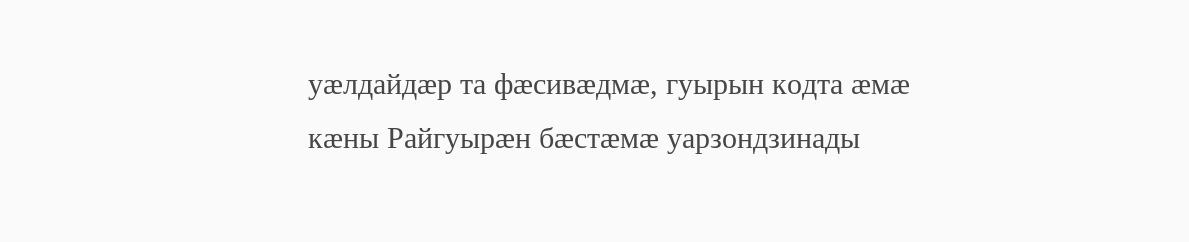уæлдайдæр та фæсивæдмæ, гуырын кодта æмæ кæны Райгуырæн бæстæмæ уарзондзинады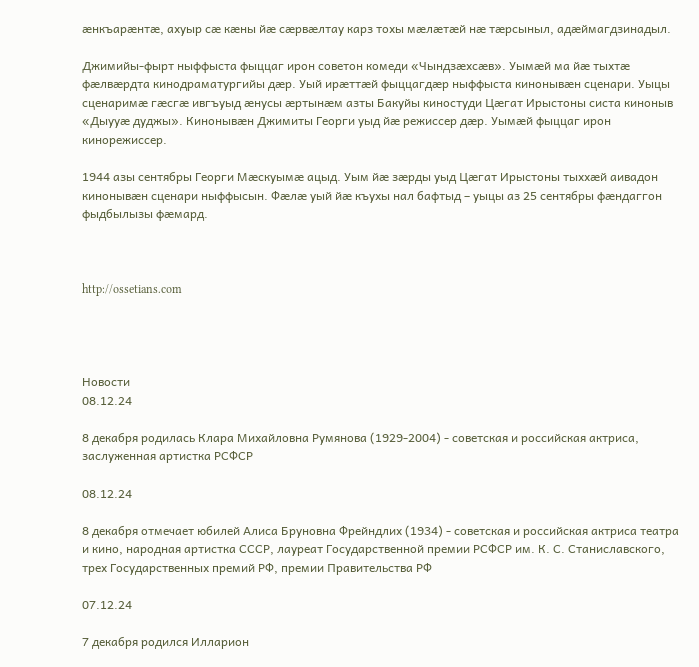æнкъарæнтæ, ахуыр сæ кæны йæ сæрвæлтау карз тохы мæлæтæй нæ тæрсыныл, адæймагдзинадыл.

Джимийы-фырт ныффыста фыццаг ирон советон комеди «Чындзæхсæв». Уымæй ма йæ тыхтæ фæлвæрдта кинодраматургийы дæр. Уый ирæттæй фыццагдæр ныффыста кинонывæн сценари. Уыцы сценаримæ гæсгæ ивгъуыд æнусы æртынæм азты Бакуйы киностуди Цæгат Ирыстоны систа киноныв «Дыууæ дуджы». Кинонывæн Джимиты Георги уыд йæ режиссер дæр. Уымæй фыццаг ирон кинорежиссер.

1944 азы сентябры Георги Мæскуымæ ацыд. Уым йæ зæрды уыд Цæгат Ирыстоны тыххæй аивадон кинонывæн сценари ныффысын. Фæлæ уый йæ къухы нал бафтыд – уыцы аз 25 сентябры фæндаггон фыдбылызы фæмард.



http://ossetians.com




Новости
08.12.24

8 декабря родилась Клара Михайловна Румянова (1929-2004) - советская и российская актриса, заслуженная артистка РСФСР

08.12.24

8 декабря отмечает юбилей Алиса Бруновна Фрейндлих (1934) - советская и российская актриса театра и кино, народная артистка СССР, лауреат Государственной премии РСФСР им. К. С. Станиславского, трех Государственных премий РФ, премии Правительства РФ

07.12.24

7 декабря родился Илларион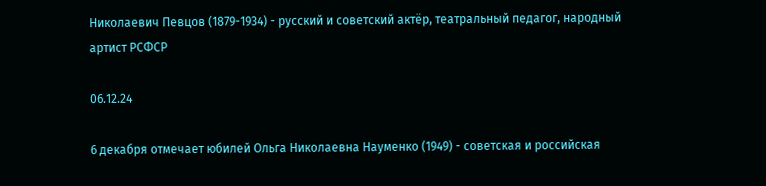Николаевич Певцов (1879-1934) - русский и советский актёр, театральный педагог, народный артист РСФСР

06.12.24

6 декабря отмечает юбилей Ольга Николаевна Науменко (1949) - советская и российская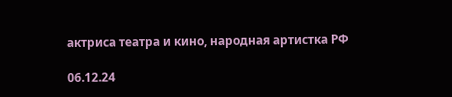актриса театра и кино, народная артистка РФ

06.12.24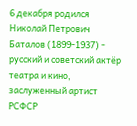6 декабря родился Николай Петрович Баталов (1899-1937) - русский и советский актёр театра и кино, заслуженный артист РСФСР